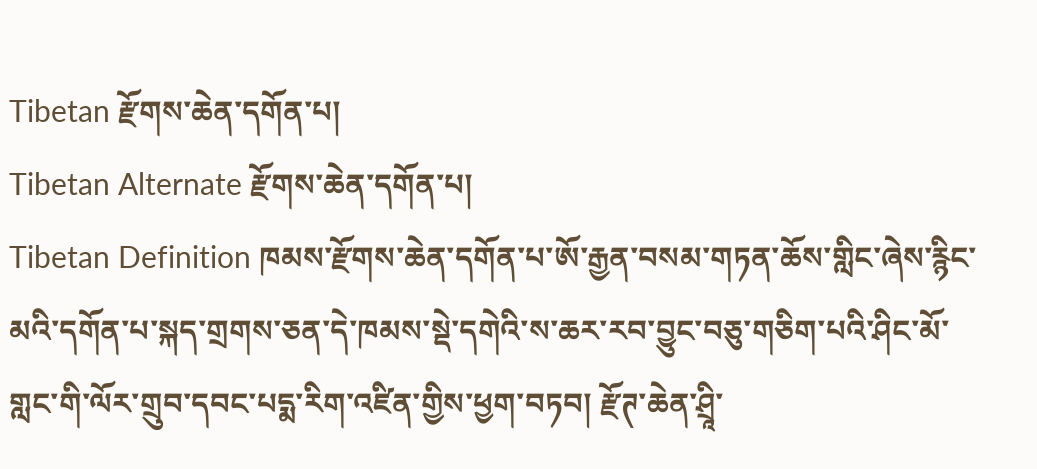Tibetan རྫོགས་ཆེན་དགོན་པ།
Tibetan Alternate རྫོགས་ཆེན་དགོན་པ།
Tibetan Definition ཁམས་རྫོགས་ཆེན་དགོན་པ་ཨོ་རྒྱན་བསམ་གཏན་ཆོས་གླིང་ཞེས་རྙིང་མའི་དགོན་པ་སྐད་གྲགས་ཅན་དེ་ཁམས་སྡེ་དགེའི་ས་ཆར་རབ་བྱུང་བཅུ་གཅིག་པའི་ཤིང་མོ་གླང་གི་ལོར་གྲུབ་དབང་པདྨ་རིག་འཛིན་གྱིས་ཕྱག་བཏབ། རྫོཊ་ཆེན་ཤྲཱི་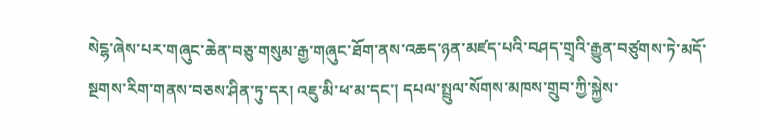སེངྷ་ཞེས་པར་གཞུང་ཆེན་བཅུ་གསུམ་རྒྱ་གཞུང་ཐོག་ནས་འཆད་ཉན་མཛད་པའི་བཤད་གྲྭའི་རྒྱུན་བཙུགས་ཏེ་མདོ་སྔགས་རིག་གནས་བཅས་ཤིན་ཏུ་དར། འཇུ་མི་ཕ་མ་དང་། དཔལ་སྤྲུལ་སོགས་མཁས་གྲུབ་ཀྱི་སྐྱེས་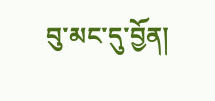བུ་མང་དུ་བྱོན།